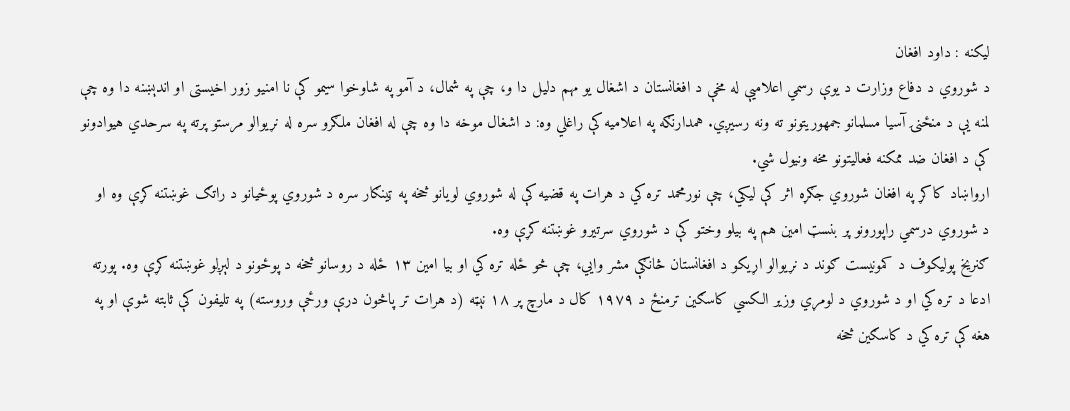لیکنه : داود افغان
د شوروي د دفاع وزارت د یوې رسمي اعلامیې له مخې د افغانستان د اشغال یو مهم دلیل دا و، چې په شمال، د آمو په شاوخوا سیمو کې نا امنیو زور اخیستی او اندېښنه دا وه چې لمنه یې د منځنۍ آسیا مسلمانو جمهوریتونو ته ونه رسیږي. همدارنګه په اعلاميه کې راغلي وه: د اشغال موخه دا وه چې له افغان ملګرو سره له نړیوالو مرستو پرته په سرحدي هيوادونو کې د افغان ضد ممکنه فعالیتونو مخه ونیول شي.
ارواښاد کاکړ په افغان شوروي جګړه اثر کې ليکي، چې نورمحمد تره کي د هرات په قضیه کې له شوروي لویانو څخه په ټینګار سره د شوروي پوځیانو د راتګ غوښتنه کړې وه او د شوروي درسمي راپورونو پر بنسټ امین هم په بیلو وختو کې د شوروي سرتیرو غوښتنه کړې وه.
ګنریخ پولیکوف د کمونیست ګوند د نړیوالو اړیکو د افغانستان څانګې مشر وايي، چې څو ځله تره کي او بیا امین ۱۳ ځله د روسانو څخه د پوځونو د لېږلو غوښتنه کړې وه. پورته ادعا د تره کي او د شوروي د لومړي وزیر الکسي کاسګين ترمنځ د ۱۹۷۹ کال د مارچ پر ۱۸ نېټه (د هرات تر پاڅون درې ورځې وروسته) په تلیفون کې ثابته شوې او په هغه کې تره کي د کاسګين څخه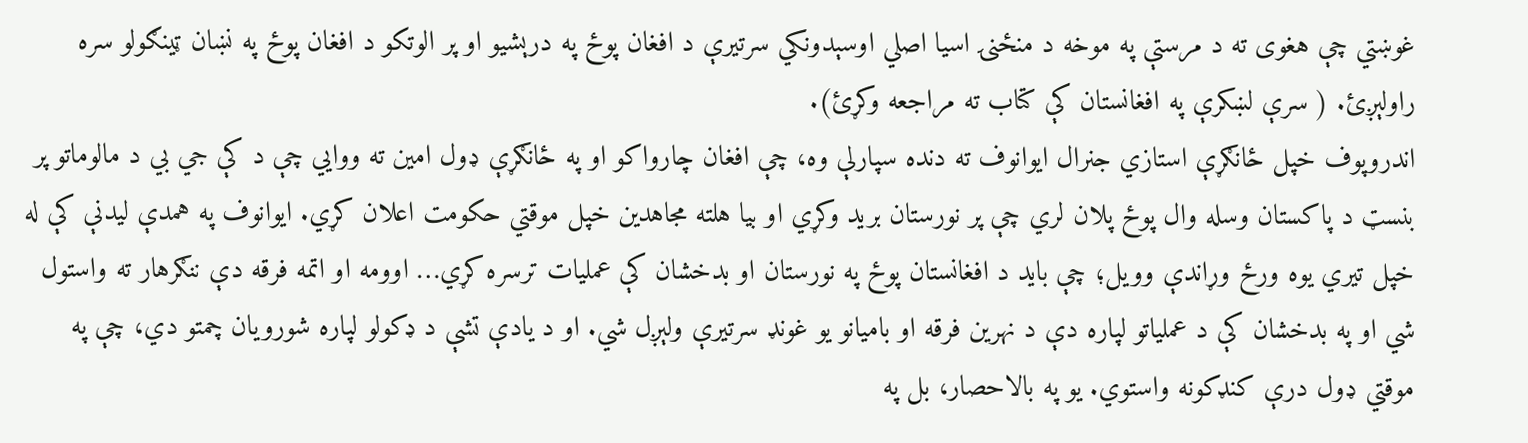غوښتي چې هغوی ته د مرستې په موخه د منځنۍ اسیا اصلي اوسېدونکي سرتيرې د افغان پوځ په درېشیو او پر الوتکو د افغان پوځ په نښان ټینګولو سره راولېږئ. ( سرې لښکرې په افغانستان کې کتاب ته مراجعه وکړئ).
اندروپوف خپل ځانګړې استازي جنرال ایوانوف ته دنده سپارلې وه، چې افغان چارواکو او په ځانګړې ډول امین ته ووايي چې د کې جي بي د مالوماتو پر بنسټ د پاکستان وسله وال پوځ پلان لري چې پر نورستان برید وکړي او بیا هلته مجاهدین خپل موقتي حکومت اعلان کړي. ایوانوف په همدې لیدنې کې له خپل تیري یوه ورځ وړاندې وویل؛ چې باید د افغانستان پوځ په نورستان او بدخشان کې عملیات ترسره کړي… اوومه او اتمه فرقه دې ننګرهار ته واستول شي او په بدخشان کې د عملیاتو لپاره دې د نهرین فرقه او بامیانو یو غونډ سرتیرې ولېږل شي. او د یادې تشې د ډکولو لپاره شورویان چمتو دي، چې په موقتي ډول درې کنډکونه واستوي. یو په بالاحصار، بل په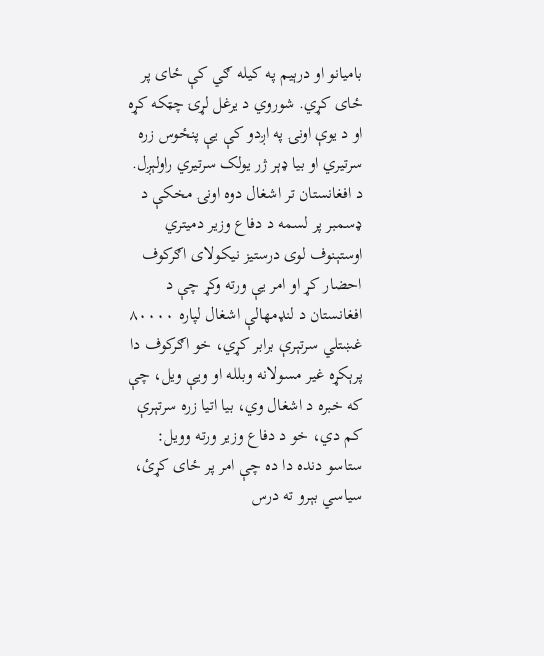بامیانو او درېیم په کیله ګي کې ځای پر ځای کړي. شوروي د یرغل لړۍ چټکه کړه او د یوې اونۍ په اږدو کې یې پنځوس زره سرتیري او بیا ډېر ژر یولک سرتیري راولېږل.
د افغانستان تر اشغال دوه اونۍ مخکې د ډسمبر پر لسمه د دفاع وزیر دمیتري اوستېنوف لوی درستیز نیکولای اګرکوف احضار کړ او امر یې ورته وکړ چې د افغانستان د لنډمهالې اشغال لپاره ۸۰۰۰۰ غښتلي سرتېرې برابر کړي، خو اګرکوف دا پرېکړه غیر مسولانه وبلله او ویې ویل، چې که خبره د اشغال وي، بیا اتیا زره سرتېرې کم دي، خو د دفاع وزیر ورته وویل: ستاسو دنده دا ده چې امر پر ځای کړئ، سیاسي بېرو ته درس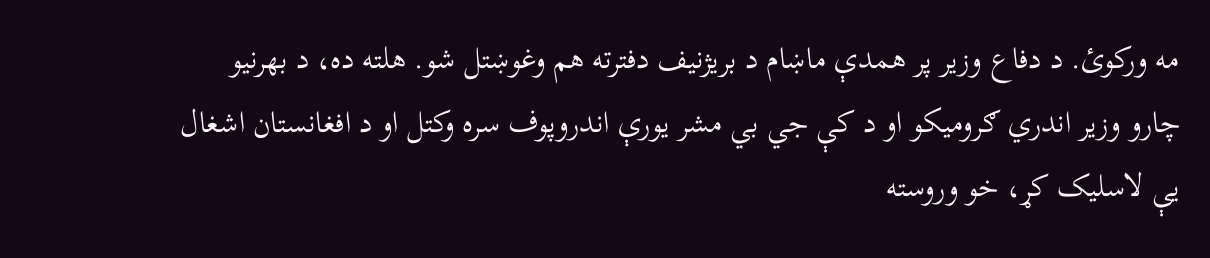مه ورکوئ. د دفاع وزیر پر همدې ماښام د بریژنیف دفترته هم وغوښتل شو. هلته ده، د بهرنیو چارو وزیر اندري ګرومیکو او د کې جي بي مشر یورې اندروپوف سره وکتل او د افغانستان اشغال یې لاسلیک کړ، خو وروسته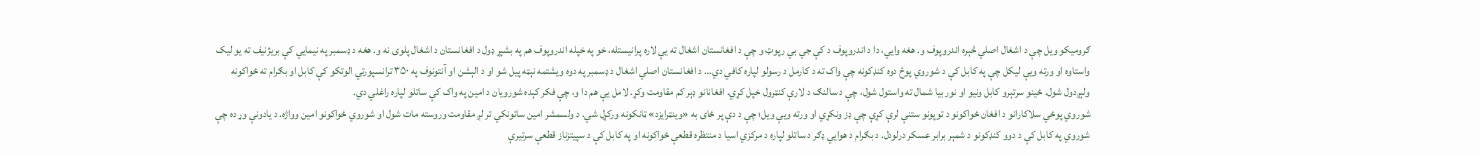ګرومیکو ویل چې د اشغال اصلي څېره اندروپوف و. هغه وايي، دا د اندروپوف د کې جي بي رپوټ و چې د افغانستان اشغال ته یې لاره پرانیستله، خو په خپله اندروپوف هم په بشپړ ډول د افغانستان د اشغال پلوی نه و. هغه د ډسمبر په نیمايي کې بريژنیف ته یو لیک واستاوه او ورته ویې لیکل چې په کابل کې د شوروي پوځ دوه کنډکونه چې واک ته د کارمل د رسولو لپاره کافي دي… د افغانستان اصلي اشغال د ډسمبر په دوه ویشتمه نېټه پیل شو او د الېشن او آنتونوف په ۳۵۰ ترانسپورتي الوتکو کې کابل او بګرام ته ځواکونه ولېږدول شول. ځینو سرتېرو کابل ونیو او نور بيا شمال ته واستول شول، چې د سالنګ د لارې کنټرول خپل کړي. افغانانو ډېر کم مقاومت وکړ. لامل یې هم دا و، چې فکر کېده شورویان د امین په واک کې ساتلو لپاره راغلي دي.
شوروي پوځي سلاکارانو د افغان ځواکونو د توپونو ستنې لرې کړې چې ډز ونکړي او ورته ویې ویل؛ چې د دې پر ځای به «وینټرایزد» ټانکونه ورکړل شي. د ولسمشر امین ساتونکي تر لږ مقاومت وروسته مات شول او شوروي ځواکونو امین وواژه. د یادونې وړ ده چې شوروي په کابل کې د دوو کنډکونو د شمېر برابر عسکر درلودل. د بګرام د هوايي ډګر د ساتلو لپاره د مرکزي اسیا د منتظره قطعې ځواکونه او په کابل کې د سپیتزناز قطعې سرتیرې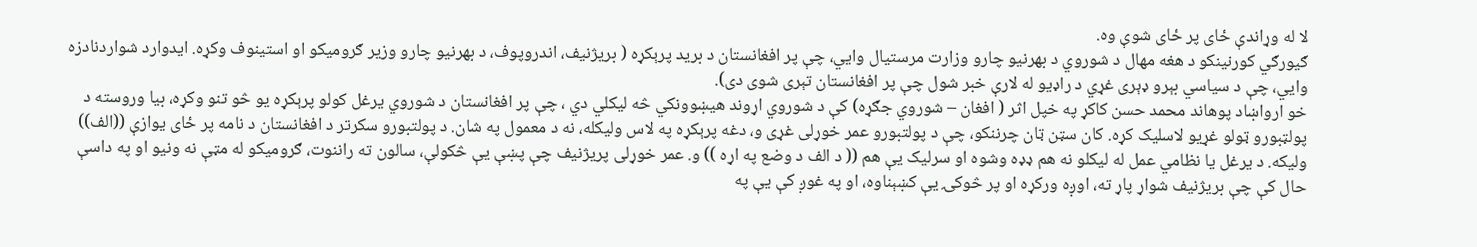لا له وړاندې ځای پر ځای شوې وه.
ګیورګي کورنینکو د هغه مهال د شوروي د بهرنیو چارو وزارت مرستیال وايي، چې پر افغانستان د برید پرېکړه ( بریژنیف، اندروپوف، د بهرنیو چارو وزیر ګرومیکو او استینوف وکړه. ایدوارد شواردنادزه وايي، چې د سیاسي بېرو ډېری غړي د راډيو له لارې خبر شول چې پر افغانستان تېری شوی دی).
خو ارواښاد پوهاند محمد حسن کاکړ په خپل اثر ( افغان – شوروي جګړه) کې د شوروي اړوند هيښوونکي څه لیکلي دي ، چې پر افغانستان د شوروي یرغل کولو پرېکړه یو څو تنو وکړه، بيا وروسته د پولټبورو ټولو غړیو لاسلیک کړه. کان سټن ټان چرننکو، چې د پولتبورو عمر خوړلی غړی و، دغه پرېکړه په لاس ولیکله، نه د معمول په شان. د پولتبورو سکرتر د افغانستان د نامه پر ځای یوازې ((الف)) ولیکه. د یرغل یا نظامي عمل له لیکلو نه هم ډډه وشوه او سرلیک یې هم (( د الف د وضع په اړه )) و. عمر خوړلی پریژنیف چې پښې یې څکولې، سالون ته راننوت، ګرومیکو له مټې نه ونیو او په داسې حال کې چې بریژنیف شواړ پاړ ته، اوږه ورکړه او پر څوکۍ یې کښېناوه، او په غوږ کې يې په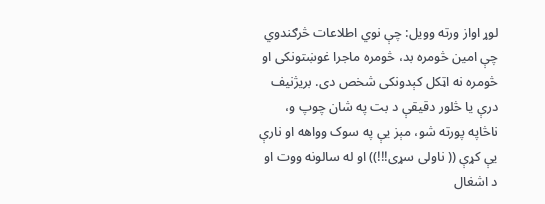لوړ اواز ورته وویل: چې نوي اطلاعات څرګندوي چې امین څومره بد، څومره ماجرا غوښتونکی او څومره نه اټکل کېدونکی شخص دی. بریژنیف درې یا څلور دقیقې د بت په شان چوپ و، ناڅاپه پورته شو، مېز یې په سوک وواهه او نارې یې کړې (( ناولی سړی!!!)) او له سالونه ووت او د اشغال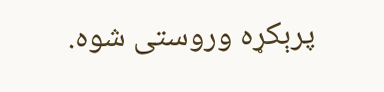پرېکړه وروستی شوه.